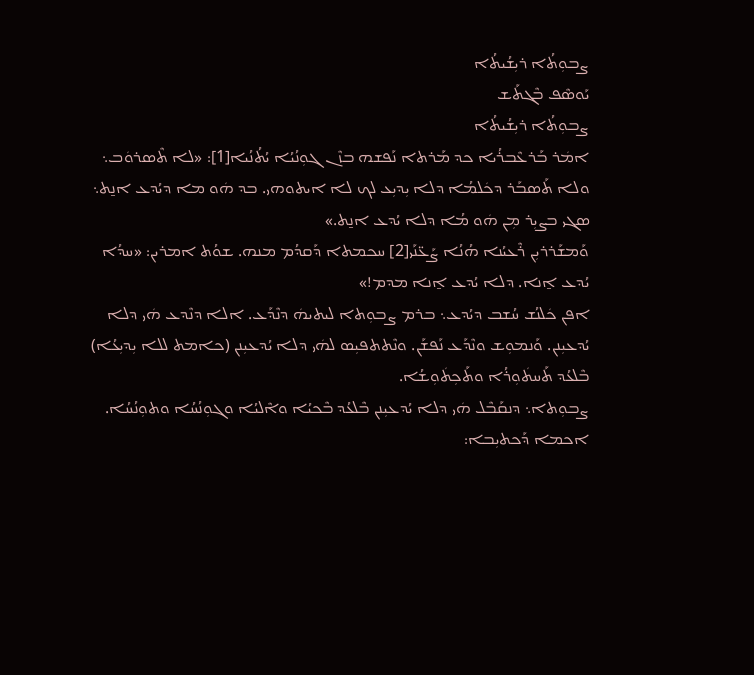ܨܒܘܼܬܳܐ ܪܝܼܫܳܝܬܳܐ
ܝܰܘܣܶܦ ܒܶܓܬܰܫ
ܨܒܘܼܬܳܐ ܪܝܼܫܳܝܬܳܐ
ܐܡܿܪ ܒܰܪܥܶܒܪܳܝܐ ܟܕ ܡܰܪܬܐ ܢܰܦܫܗ ܒܙܶܢ ܓܘܼܢܳܝܳܐ ܝܳܬܳܢܳܝܐ[1]: «ܠܐ ܬܶܣܪܘܿܒ܆ ܘܠܐ ܬܰܣܒܰܪ ܕܟܿܠܡܳܐ ܕܠܐ ܝܼܕܝܼܥ ܠܟ ܠܐ ܐܝܬܘܗܝ. ܒܕ ܗܿܘ ܡܐ ܕܝܳܕܥ ܐܢ̱ܬ܆ ܣܓܝ ܒܨܝܼܪ ܡܼܢ ܗܿܘ ܡܳܐ ܕܠܐ ܝܳܕܥ ܐܢ̱ܬ.»
ܘܰܡܫܰܪܪܝܼܢ ܪܶܥܝܳܢܐ ܗܳܢܳܐ ܨܰܥ̈ܢܰܝ[2] ܚܟܡܬܐ ܕܰܩܕܳܡ ܡܢܗ. ܫܘܳܬ ܐܡܪܝܢ: «ܚܕܳܐ ܝܳܕܥ ܐ̱ܢܐ. ܕܠܐ ܝܳܕܥ ܐ̱ܢܐ ܡܕܡ!»
ܐܦܢ ܟܿܠܢܳܫ ܚܳܫܒ ܕܝܳܕܥ܆ ܒܪܡ ܨܒܘܼܬܐ ܠܝܬܝܗܿ ܕܢܶܕܰܥ. ܐܠܐ ܕܢܶܕܥ ܗܿܝ ܕܠܐ ܝܳܕܥܝܼܢܢ. ܘܰܢܡܘܼܫ ܘܢܶܕܰܥ ܢܰܦܫܰܢ. ܘܢܶܬܬܦܝܼܣ ܠܗܿܝ ܕܠܐ ܝܳܕܥܝܼܢܢ (ܟܐܡܬ ܠܠܐ ܝܼܕܝܼܥܳܐ) ܒܶܠܥܳܕ ܬܰܚܬܿܘܼܪܳܐ ܘܬܰܟܼܬܿܘܼܫܳܐ.
ܨܒܘܼܬܐ܆ ܕܢܩܰܒܶܠ ܗܿܝ ܕܠܐ ܝܳܕܥܝܼܢܢ ܒܶܠܥܳܕ ܒܶܟܝܳܐ ܘܐܶܠܝܳܐ ܘܓܘܼܢܳܚܳܐ ܘܬܘܼܢܳܚܳܐ.
ܐܟܡܐ ܕܰܟܬܝܼܒܐ: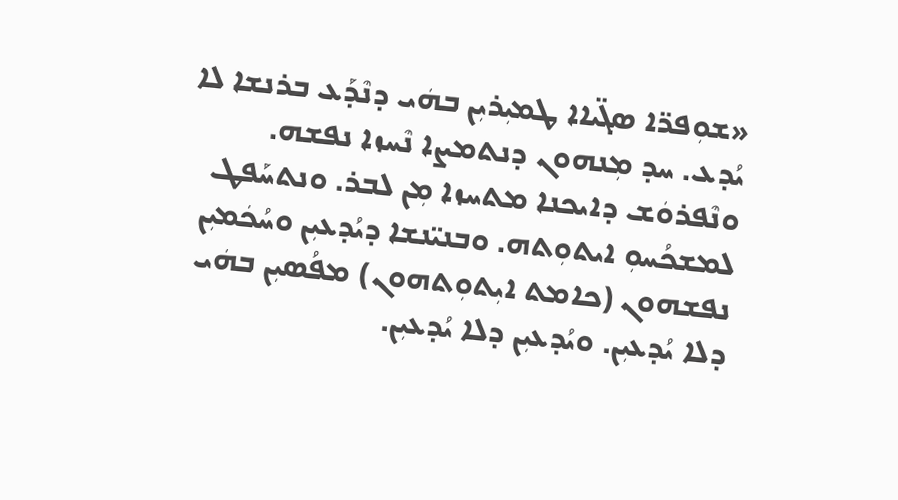«ܫܘܼܦܪ̈ܐ ܣܓ̈ܝܐܐ ܛܡܝܼܪܝܼܢ ܒܗܿܝ ܕܢܶܕܰܥ ܒܪܢܫܐ ܠܐ ܝܳܕܥ. ܚܕ ܡܼܢܗܘܢ ܕܢܬܡܨܐ ܢܶܚܙܐ ܢܦܫܗ. ܘܢܶܦܪܘܿܫ ܕܐܝܟܢܐ ܡܬܚܙܐ ܡܼܢ ܠܒܪ. ܘܢܬܚܰܦܛ ܠܡܫܟܳܚܘܼ ܐܝܬܘܼܬܗ. ܘܒܢܝ̈ܢܫܐ ܕܝܳܕܥܝܼܢ ܘܚܳܟܿܡܝܼܢ ܢܦܫܗܘܢ (ܟܐܡܬ ܐܝܼܬܘܼܬܗܘܢ) ܡܦܳܣܝܼܢ ܒܗܿܝ ܕܠܐ ܝܳܕܥܝܼܢ. ܘܝܳܕܥܝܼܢ ܕܠܐ ܝܳܕܥܝܼܢ.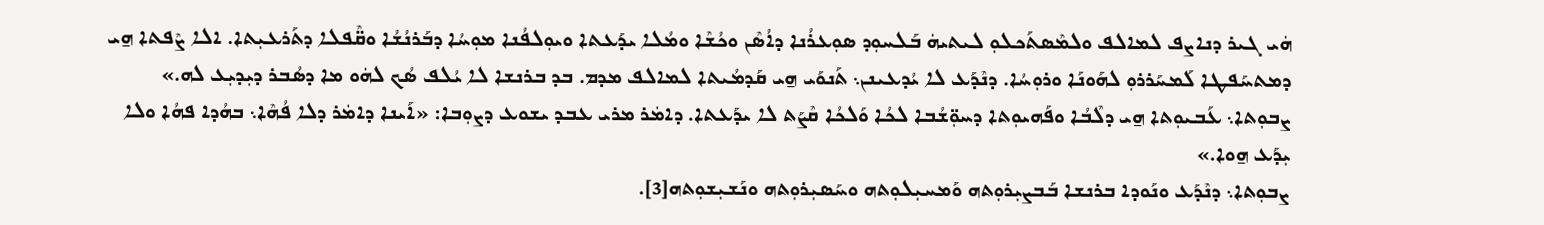ܗܿܝ ܓܝܪ ܕܢܐܨܦ ܠܡܐܠܦ ܘܠܡܶܣܬܰܟܠܘܼ ܠܝܬܝܗܿ ܒܰܠܚܘܼܕ ܣܘܼܥܪܳܢܐ ܕܐܳܣܶܢ ܘܟܳܫܶܐ ܘܡܳܠܐ ܝܕܰܥܬܐ ܘܝܘܼܠܦܳܢܐ ܡܘܼܚܳܐ ܕܒܰܪܢܳܫܳܐ ܘܩ̈ܶܦܠܐ ܕܬܰܪܥܝܼܬܐ. ܐܠܐ ܨܶܦܬܐ ܗ̱ܝ ܕܡܬܚܰܦܛܐ ܠܰܡܚܰܪܪܘܼ ܠܗܰܘܢܰܐ ܘܪܘܼܚܳܐ. ܕܢܶܕܰܥ ܠܐ ܝܳܕܥܝܢܢ܆ ܬܰܢܘܰܝ ܗ̱ܝ ܩܰܕܡܳܝܬܐ ܠܡܐܠܦ ܡܕܡ. ܒܕ ܒܪܢܫܐ ܠܐ ܝܳܠܦ ܣܳܟ ܠܗܿܘ ܡܐ ܕܣܳܒܪ ܕܝܼܕܝܼܥ ܠܗ.»
ܨܒܘܼܬܐ܆ ܥܰܒܝܘܼܬܐ ܗ̱ܝ ܕܠܶܒܳܐ ܘܦܰܗܝܘܼܬܐ ܕܚܘܼ̈ܫܳܒܐ ܠܟܳܐ ܘܰܠܟܳܐ ܩܶܨܰܬ ܠܐ ܝܕܰܥܬܐ. ܕܐܡܿܪ ܡܪܝ ܥܒܕ ܝܫܘܥ ܕܨܘܼܒܐ: «ܐܰܝܢܐ ܕܐܡܿܪ ܕܠܐ ܦܳܗܶܐ܆ ܒܗܳܕܐ ܦܗܳܐ ܘܠܐ ܝܼܕܰܥ ܗ̱ܘܐ.»
ܨܒܘܼܬܐ܆ ܕܢܶܕܰܥ ܘܢܰܘܕܐ ܒܪܢܫܐ ܒܰܒܨܝܼܪܘܼܬܗ ܘܰܡܚܝܼܠܘܼܬܗ ܘܚܰܣܝܼܪܘܼܬܗ ܘܢܰܫܝܼܫܘܼܬܗ[3].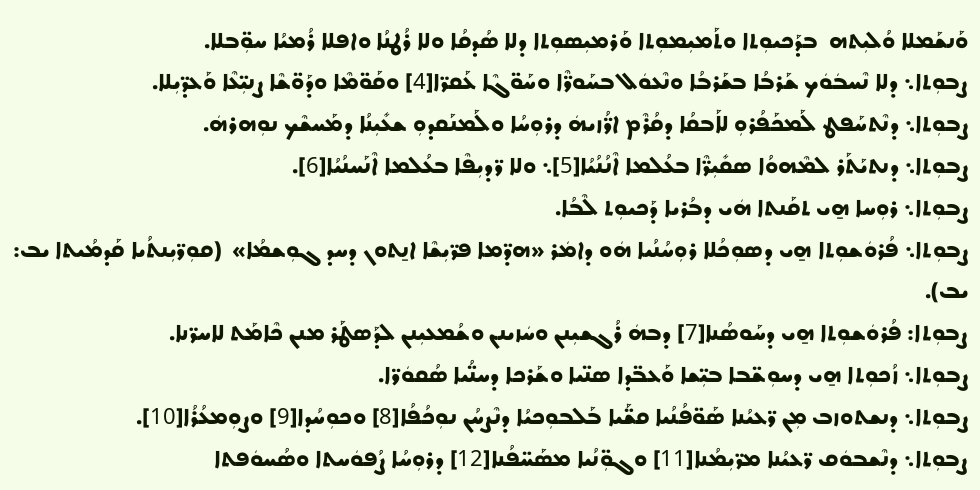ܘܰܢܫܰܡܠܐ ܘܳܠܝܼܬܗ  ܒܕܰܟܝܘܼܬܐ ܘܬܰܡܝܼܡܘܼܬܐ ܘܰܪܡܝܼܣܘܼܬܐ ܕܠܐ ܣܳܕܩܳܐ ܘܠܐ ܪܳܛܢܳܐ ܘܐܦܠܐ ܪܳܡܝܳܐ ܚܘܼ̈ܒܠܐ.
ܨܒܘܼܬܐ܆ ܕܠܐ ܢܶܚܒܿܘܿܟ ܫܰܪܒܳܐ ܒܫܰܪܒܳܐ ܘܢܶܥܘܿܠ ܒܚܰܘܪ̈ܶܐ ܘܚܰܘ̈ܓܶܐ ܥܰܩܪ̈ܐ[4] ܘܩܰܘ̈ܡܶܐ ܘܕܰܘ̈ܫܶܐ ܨܢܝܼ̈ܥܶܐ ܘܰܥܕ̈ܝܼܠܐ.
ܨܒܘܼܬܐ܆ ܕܢܶܬܚܰܦܛ ܠܰܡܟܰܦܳܪܘܼ ܠܐܰܒܩܳܐ ܕܩܳܪܶܡ ܐܪ̈ܳܙܝܗܿ ܕܪܘܼܚܳܐ ܘܠܰܡܢܰܩܕܘܼ ܫܥܺܝܼܢܳܐ ܕܡܰܚܫܶܟ ܢܘܼܗܪܗܿ.
ܨܒܘܼܬܐ܆ ܕܢܬܝܰܬܰܪ ܠܡܶܗܘܳܐ ܣܩܺܝܼܪ̈ܶܐ ܒܥܳܠܡܐ ܐܶܢܳܢܳܝܳܐ[5]܆ ܘܠܐ ܪ̈ܕܝܼܦܶܐ ܒܥܳܠܡܐ ܐܶܢܰܚܢܳܝܳܐ[6].
ܨܒܘܼܬܐ܆ ܪܘܼܚܐ ܗ̱ܝ ܬܩܰܢܬܐ ܗܿܝ ܕܒܳܪܝܐ ܕܰܟܝܘܼܬ ܠܶܒܳܐ.
ܨܒܘܼܬܐ܆ ܦܳܪܘܿܫܘܼܬܐ ܗ̱ܝ ܕܣܘܼܟܳܠܐ ܪܘܼܚܳܢܳܝܐ ܗܿܘ ܕܐܡܿܪ «ܗܕ̈ܡܐ ܦܪ̈ܝܼܫܶܐ ܐܢ̱ܬܘܢ ܕܚܕ ܓܘܼܫܡܳܐ»  (ܩܘܼܪ̈ܝܼܢܬܳܝܐ ܩܰܕܡܳܝܬܐ ܝܒ: ܝܒ).
ܨܒܘܼܬܐ: ܦܳܪܘܿܫܘܼܬܐ ܗ̱ܝ ܕܚܰܘܣܳܢܐ[7] ܕܒܗܿ ܪܳܓܫܝܼܢܢ ܘܚܿܙܝܢܢ ܘܫܳܡܥܝܼܢܢ ܠܕܰܣܛܰܪ ܡܢܢ ܟܶܐܡܰܬ ܠܐܚܪ̈ܢܐ.
ܨܒܘܼܬܐ܆ ܙܳܟܘܼܬܐ ܗ̱ܝ ܕܚܘܼܫ̈ܒܐ ܒܝܼ̈ܫܐ ܘܰܥܒ̈ܕܐ ܣܢ̈ܝܐ ܘܫܰܪܟܐ ܕܚܢ̈ܳܝܐ ܣܳܩܘܿܪ̈ܐ.
ܨܒܘܼܬܐ܆ ܕܢܫܬܘܙܒ ܡܼܢ ܪ̈ܥܝܳܢܐ ܣܰܘ̈ܦܳܢܳܝܐ ܩܫ̈ܰܝܐ ܒܰܠܒܘܼܟܝܳܐ ܕܢܶܨܚܳܢ ܢܘܼܟܳܦܳܐ[8] ܘܟܘܼܚܳܕܐ[9] ܘܨܘܼܡܥܳܪܳܐ[10].
ܨܒܘܼܬܐ܆ ܕܢܶܫܒܘܿܩ ܪ̈ܥܝܳܢܐ ܡܪ̈ܝܼܡܳܢܐ[11] ܘܓܘܼ̈ܢܳܝܐ ܡܣܰܚ̈ܦܳܢܐ[12] ܕܪܘܼܚܳܐ ܨܳܦܘܿܚܬܐ ܘܣܳܚܘܿܦܬܐ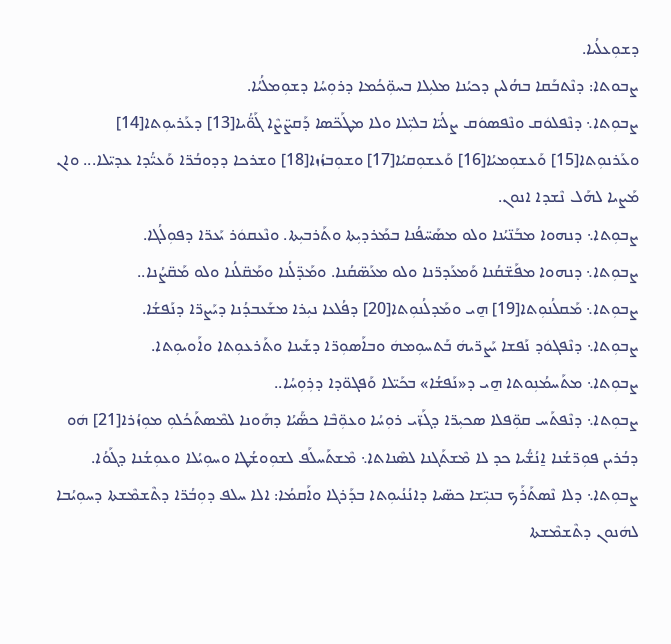ܕܫܘܼܥܠܳܝܐ.
ܨܒܘܬܐ: ܕܢܶܬܒܰܩܐ ܒܗܳܠܝܢ ܕܟܝܳܢܐ ܡܠܝܼܠܐ ܒܚܘܼ̈ܟܳܡܐ ܕܪܘܼܚܳܐ ܕܫܘܼܡܠܳܝܳܐ.
ܨܒܘܼܬܐ܆ ܕܢܶܦܠܘܿܩ ܘܢܶܦܣܘܿܩ ܨܠܳܝ̈ܐ ܒܠܝܼ̈ܠܐ ܘܠܐ ܡܛܰܟ̈ܣܐ ܕܰܩܨ̈ܨܶܐ ܓܰܘ̈ܳܝܐ[13] ܕܥܰܪܝܘܼܬܐ[14] ܘܥܰܪܢܘܼܬܐ[15] ܘܰܥܫܘܼܡܝܳܐ[16] ܘܰܥܫܘܼܩܝܳܐ[17] ܘܫܘܼܒܙܳܙܐ[18] ܘܫܪܟܐ ܕܕܘܒܳܪ̈ܐ ܘܰܥܝ̈ܳܕܐ ܥܕܝ̈ܠܐ... ܘܐܢ ܡܰܨܝܐ ܠܗܰܠ ܢܶܫܕܐ ܐܢܘܢ.
ܨܒܘܼܬܐ܆ ܕܢܗܘܐ ܡܒܰܢ̈ܝܳܢܐ ܘܠܘ ܡܣܰܚ̈ܦܳܢܐ ܒܡܰܪܕܝܼܬܐ ܘܬܰܪܒܝܼܬܐ. ܘܢܶܥܩܘܿܪ ܝܰܥܪ̈ܐ ܕܦܘܼܠܳܓܐ.
ܨܒܘܼܬܐ܆ ܕܢܗܘܐ ܡܦܰܫ̈ܩܳܢܐ ܘܰܡܥܰܕܪ̈ܢܐ ܘܠܘ ܡܥܰܣ̈ܩܳܢܐ. ܘܡܰܕ̈ܠܳܢܐ ܘܡܰܩ̈ܠܳܢܐ ܘܠܘ ܡܰܩ̈ܨܳܢܐ..
ܨܒܘܼܬܐ܆ ܡܰܩܠܳܢܘܼܬܐ[19] ܗ̱ܝ ܘܡܰܕܠܳܢܘܼܬܐ[20] ܕܦܳܠܥܐ ܢܝܼܪܐ ܡܫܰܥܒܕܳܢܐ ܕܝܰܨܪ̈ܐ ܕܢܰܦܫܳܐ.
ܨܒܘܼܬܐ܆ ܕܢܶܦܓܘܿܕ ܢܰܦܫܐ ܝܰܨܪ̈ܝܗܿ ܒܰܬܚܘܼܡܗܿ ܘܒܐܰܣܘܼܪ̈ܐ ܕܫܰܝܢܐ ܘܬܰܪܥܘܼܬܐ ܘܐܰܘܝܘܼܬܐ.
ܨܒܘܼܬܐ܆ ܡܬܰܚܡܳܢܼܘܬܐ ܗ̱ܝ ܕ«ܢܰܦܫܳܐ» ܒܟܰܝ̈ܠܐ ܘܰܦܓܘ̈ܕܐ ܕܪܼܘܼܚܳܐ..
ܨܒܘܼܬܐ܆ ܕܢܶܦܬܰܚ ܩܘܼ̈ܦܠܐ ܣܟܝܼܪ̈ܐ ܕܓܰܙ̈ܝ ܪܘܼܚܳܐ ܘܥܘܼ̈ܒܶܐ ܟܣ̈ܰܝܳܐ ܕܗܰܘܢܐ ܠܡܶܣܬܰܟܳܠܘܼ ܡܘܼܙܳܪܐ[21] ܗܿܘ ܕܒܳܪܝܢ ܦܘܼܪ̈ܫܳܢܐ ܐ̱ܢܳܫ̈ܳܝܐ ܟܕ ܠܐ ܡܶܫܬܰܓܢܐ ܠܣܶܢܐܬܐ܆ ܡܶܫܬܰܚܠܰܦ ܠܫܘܼܘܫܳܛܐ ܘܚܘܼܝܳܠܐ ܘܥܘܼܫܳܢܐ ܕܓܰܘܳܐ.
ܨܒܘܼܬܐ܆ ܕܠܐ ܢܶܣܬܰܪܰܟ ܒܢܝܼ̈ܫܐ ܟܣ̈ܝܐ ܕܐܢܳܢܳܝܘܼܬܐ ܒܕܰܪܓܐ ܘܐܰܩܡܳܐ: ܐܠܐ ܚܠܦ ܕܘܼܒܳܪ̈ܐ ܕܬܶܫܡܶܫܬܐ ܕܚܘܼܝܳܒܐ ܠܗܿܢܘܢ ܕܬܶܫܡܶܫܬܐ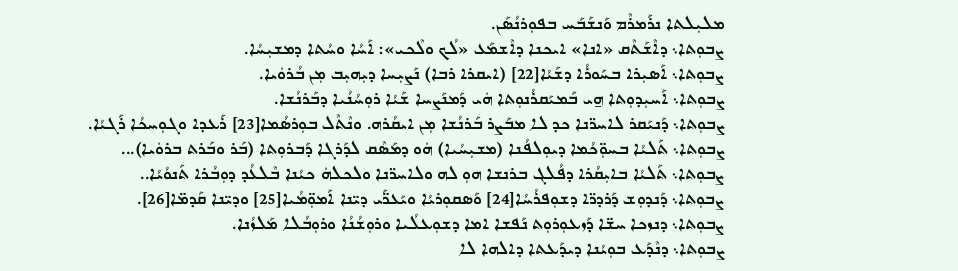ܡܠܝܼܠܬܐ ܢܪܰܡܪܶܡ ܘܰܢܫܰܒܰܚ ܒܦܘܼܪܢܳܣܰܢ.
ܨܒܘܼܬܐ܆ ܕܐܶܫܰܬܶܩ «ܐܢܐ» ܐܝܟܢܐ ܕܐܶܫܡܰܥ «ܠܳܟ ܘܠܶܟܝ»: ܐܰܚܳܐ ܘܚܳܬܐ ܕܡܫܝܼܚܳܐ.
ܨܒܘܼܬܐ܆ ܐܰܣܝܼܪܐ ܒܚܰܘܪܳܐ ܕܫܰܝܳܐ[22] (ܐܝܩܪܐ ܪܒܐ) ܢܰܨܝܼܚܐ ܕܝܼܗܝܼܒ ܡܼܢ ܒܳܪܘܿܝܐ.
ܨܒܘܼܬܐ܆ ܐܰܚܝܼܕܘܼܬܐ ܗ̱ܝ ܒܰܡܝܰܩܪܳܢܘܼܬܐ ܗܿܝ ܕܰܡܢܰܨܚܐ ܫܰܝܳܐ ܪܘܼܚܳܢܳܝܐ ܕܒܰܪܢܳܫܐ.
ܨܒܘܼܬܐ܆ ܕܰܢܝܰܩܪ ܠܐܚܪ̈ܢܐ ܟܕ ܠܐ ܡܒܰܨܪ ܒܰܪܢܳܫܐ ܡܼܢ ܐܝܩܳܪܗ. ܘܢܶܬܶܠ ܒܘܼܪܣܳܡܐ[23] ܪܰܥܕܐ ܘܓܘܼܚܟܳܐ ܪܰܓܝܳܐ.
ܨܒܘܼܬܐ܆ ܬܰܠܝܳܐ ܒܚܘܼ̈ܟܳܡܐ ܕܝܘܼܠܦܳܢܐ (ܡܫܝܼܚܳܝܐ) ܗܿܘ ܕܡܰܣܶܩ ܠܕܰܪܓܐ ܕܰܒܪܘܼܬܐ (ܒܰܪ ܘܒܰܪܬ ܒܪܘܿܝܐ)...
ܨܒܘܼܬܐ܆ ܬܰܠܝܳܐ ܒܐܝܼܩܳܪܐ ܕܦܳܠܓ ܒܪܢܫܐ ܗܘܼ ܠܗ ܘܠܐܚܪ̈ܢܐ ܘܠܟܠܗܿ ܟܝܳܢܐ ܒܶܠܥܳܕ ܕܘܼܒܳܪܐ ܬܰܢܘܳܝܳܐ..
ܨܒܘܼܬܐ܆ ܕܰܢܕܘܼܫ ܕܰܪܕܪ̈ܐ ܕܫܘܼܦܪܳܚܳܐ[24] ܘܰܣܩܘܼܪܝܳܐ ܘܝܰܥܪ̈ܰܝ ܕܝ̈ܢܐ ܐܰܡܘܼ̈ܡܳܝܐ[25] ܘܕܝ̈ܢܐ ܩܰܕܡ̈ܐ[26].
ܨܒܘܼܬܐ܆ ܕܢܙܟܐ ܚܫ̈ܐ ܕܰܙܥܘܼܪܘܼܬ ܢܰܦܫܐ ܐܡܐ ܕܫܘܼܥܠܳܝܐ ܘܪܘܼܫܳܢܳܐ ܘܪܘܼܒܳܠܐ ܡܰܠܙܳܢܐ.
ܨܒܘܼܬܐ܆ ܕܢܶܕܰܥ ܒܘܼܝܳܢܐ ܕܝܕܰܥܬܐ ܕܐܠܗܐ ܠܐ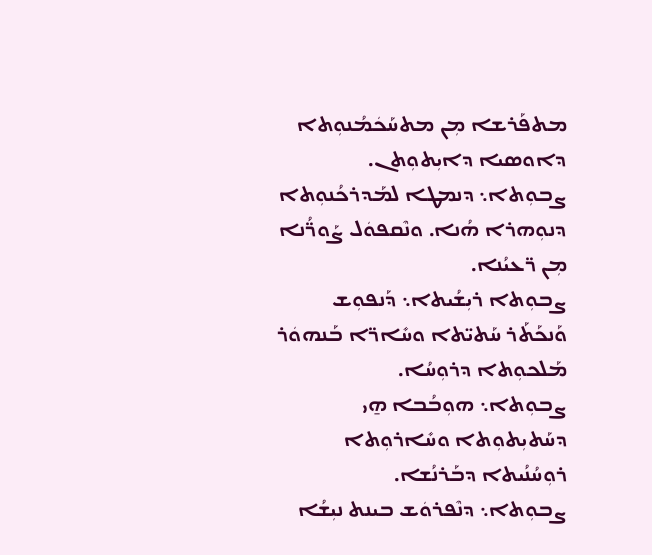ܡܬܦܰܪܫܐ ܡܼܢ ܡܬܚܰܟܿܡܳܢܘܼܬܐ ܕܐܘܣܝܐ ܕܐܝܼܬܘܼܬܢ.
ܨܒܘܼܬܐ܆ ܕܢܡܛܐ ܠܡܰܕܪܟܳܢܘܼܬܐ ܕܢܘܼܗܪܐ ܗܳܢܐ. ܘܢܶܩܦܘܿܠ ܨܰܘܪ̈ܳܢܐ ܡܼܢ ܪ̈ܥܝܳܢܐ.
ܨܒܘܼܬܐ ܪܝܼܫܳܝܬܐ܆ ܕܰܢܦܘܼܫ ܘܰܢܟܰܬܰܪ ܚܰܬܝ̈ܬܐ ܘܚܺܐܪ̈ܐ ܒܰܢܗܘܿܪ ܡܰܠܟܘܼܬܐ ܕܪܘܼܚܳܐ.
ܨܒܘܼܬܐ܆ ܗܘܼܒܳܒܐ ܗ̱ܝ ܕܚܰܬܝܼܬܘܼܬܐ ܘܚܺܐܪܘܼܬܐ ܪܘܼܚܳܢܳܝܬܐ ܕܒܰܪܢܳܫܐ.
ܨܒܘܼܬܐ܆ ܕܢܶܦܪܘܿܫ ܒܝܢܬ ܢܝܼܫܳܐ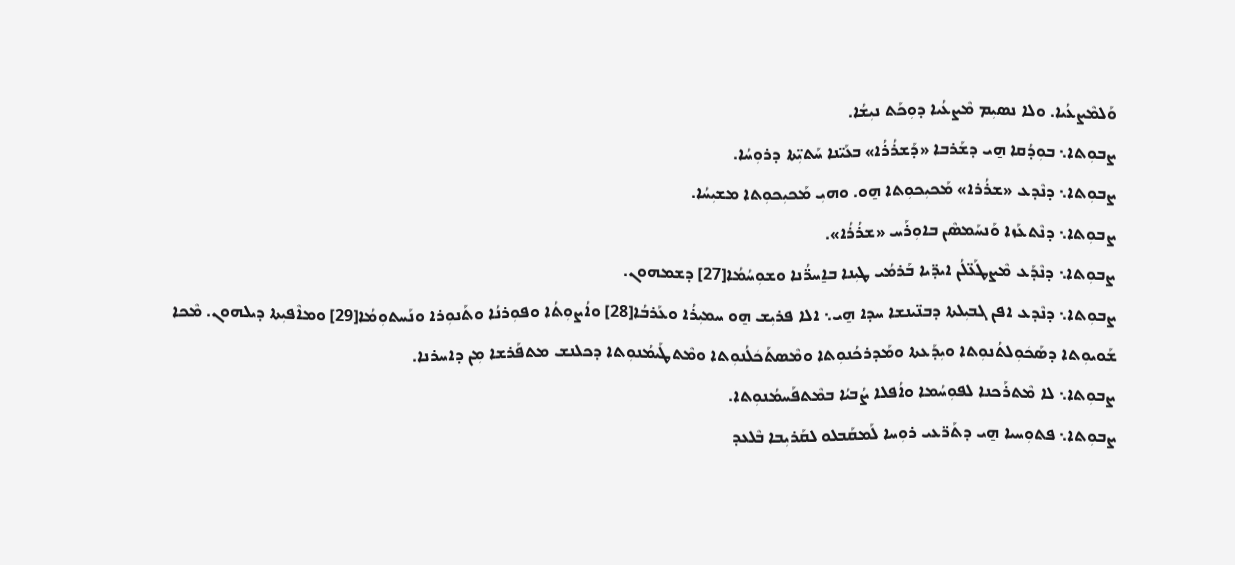ܘܰܠܡܶܨܥܳܝܐ. ܘܠܐ ܢܣܝܼܡ ܡܶܨܥܳܝܐ ܕܘܼܟܰܬ ܢܝܼܫܳܐ.
ܨܒܘܼܬܐ܆ ܒܘܼܕܳܩܐ ܗ̱ܝ ܕܫܰܪܒܐ «ܕܰܫܪܳܪܳܐ» ܒܥܰܝ̈ܢܐ ܚܰܬܝܼ̈ܬܐ ܕܪܘܼܚܳܐ.
ܨܒܘܼܬܐ܆ ܕܢܶܕܥ «ܫܪܳܪܐ» ܡܰܟܝܼܟܘܼܬܐ ܗ̱ܘ. ܘܗܝܼ ܡܰܟܝܼܟܘܼܬܐ ܡܫܝܼܚܳܐ.
ܨܒܘܼܬܐ܆ ܕܢܶܬܥܰܙܐ ܘܰܢܚܰܡܣܶܢ ܒܐܘܼܪܰܚ «ܫܪܳܪܳܐ».
ܨܒܘܼܬܐ܆ ܕܢܶܕܰܥ ܡܶܨܛܰܥ̈ܠܳܢ ܐܝܕ̈ܝܐ ܒܰܪܡܳܝ ܛܝܼܢܐ ܒܐ̱ܚܪ̈ܳܢܐ ܘܫܘܼܚܳܡܳܐ[27] ܕܫܡܗܘܢ.
ܨܒܘܼܬܐ܆ ܕܢܶܕܥ ܐܦܢ ܓܒܝܼܠܬܐ ܕܒܢ̈ܝܢܫܐ ܚܕܐ ܗ̱ܝ܆ ܐܠܐ ܦܪܝܼܫ ܗ̱ܘ ܚܡܝܼܪܳܐ ܘܥܰܪܒܳܐ[28] ܘܐܳܨܘܼܬܳܐ ܘܦܘܼܪܢܳܐ ܘܬܰܢܘܼܪܐ ܘܢܰܚܬܘܼܡܳܐ[29] ܘܡܐܶܦܝܼܬܐ ܕܝܠܗܘܢ. ܡܶܟܐ ܫܰܘܝܘܼܬܐ ܕܣܰܟܿܘܼܠܬܳܢܘܼܬܐ ܘܝܼܕܰܥܬܐ ܘܡܰܕܪܟܳܢܘܼܬܐ ܘܡܶܣܬܰܟܿܠܳܢܘܼܬܐ ܘܡܶܬܛܰܝܡܳܢܘܼܬܐ ܕܟܠܢܫ ܡܬܦܰܪܫܐ ܡܼܢ ܕܐܚܪܢܐ.
ܨܒܘܼܬܐ܆ ܠܐ ܡܶܬܪܰܟܢܐ ܠܦܘܼܚܳܡܐ ܘܐܳܦܠܐ ܨܳܒܝܳܐ ܒܡܶܬܦܰܚܡܳܢܘܼܬܐ.
ܨܒܘܼܬܐ܆ ܦܬܘܼܚܝܐ ܗ̱ܝ ܕܬܰܪ̈ܥܝ ܪܘܼܚܐ ܠܰܡܩܰܒܠܘ ܠܩܰܪܝܼܒܐ ܒܶܠܥܕ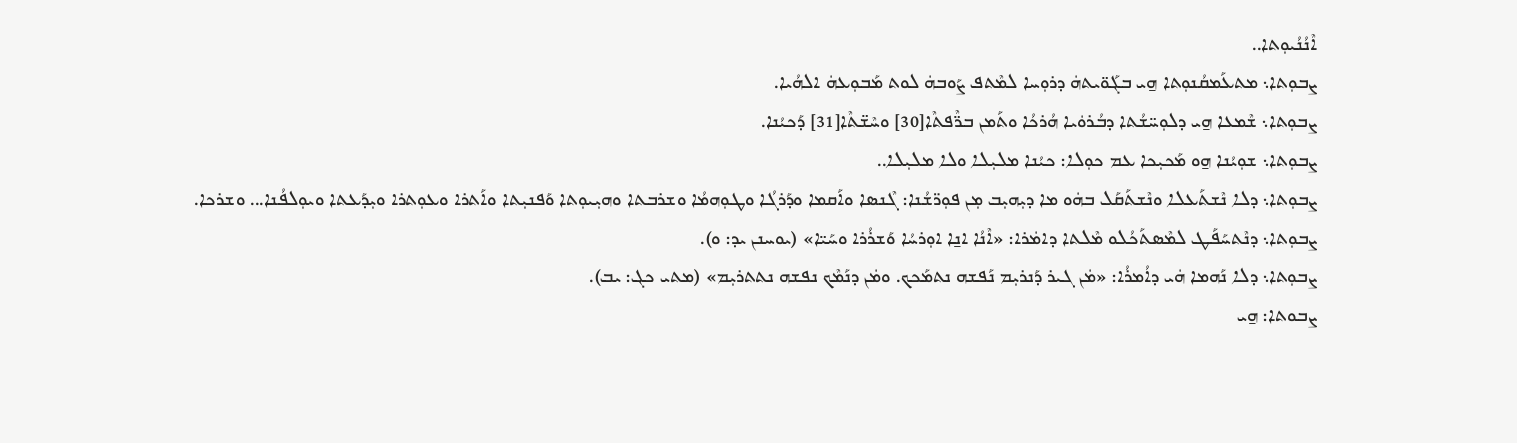ܐܶܢܳܢܳܝܘܼܬܐ..
ܨܒܘܼܬܐ܆ ܡܬܥܰܡܩܳܢܘܼܬܐ ܗ̱ܝ ܒܓܰܘ̈ܝܬܗܿ ܕܪܘܼܚܐ ܠܡܶܬܦ ܨܰܘܒܗܿ ܠܘܬ ܡܰܒܘܼܥܗܿ ܐܠܗܳܝܐ.
ܨܒܘܼܬܐ܆ ܫܶܡܥܐ ܗ̱ܝ ܕܠܘܼܚ̈ܫܳܬܐ ܕܒܳܪܘܿܝܐ ܗܳܪܟܳܐ ܘܬܰܡܢ ܒܪ̈ܶܦܬܶܐ[30] ܘܚܶܫ̈ܬܶܐ[31] ܕܰܟܝܳܢܐ.
ܨܒܘܼܬܐ܆ ܫܘܼܝܳܢܐ ܗ̱ܘ ܡܰܟܝܼܟܐ ܥܡ ܟܘܼܠܐ: ܟܝܳܢܐ ܡܠܝܼܠܐ ܘܠܐ ܡܠܝܼܠܐ..
ܨܒܘܼܬܐ܆ ܕܠܐ ܢܶܫܬܰܥܠܐ ܘܢܶܫܬܰܩܰܠ ܒܗܿܘ ܡܐ ܕܝܼܗܝܼܒ ܡܼܢ ܦܘܼܪ̈ܫܳܢܐ: ܓܶܢܣܐ ܘܐܰܩܡܐ ܘܕܰܪܓܳܐ ܘܛܘܼܗܡܳܐ ܘܫܪܒܬܐ ܘܗܝܼܝܘܼܬܐ ܘܰܦܢܝܼܬܐ ܘܐܰܬܪܐ ܘܥܘܼܬܪܐ ܘܝܼܕܰܥܬܐ ܘܝܘܼܠܦܳܢܐ... ܘܫܪܟܐ.
ܨܒܘܼܬܐ܆ ܕܢܶܬܚܰܦܰܛ ܠܡܶܣܬܰܟܳܠܘ ܡܶܠܬܐ ܕܐܡܿܪܐ: «ܐܶܢܳܐ ܐܢ̱ܐ ܐܘܼܪܚܳܐ ܘܰܫܪܳܪܐ ܘܚܰܝ̈ܐ» (ܝܘܚܢܢ ܝܕ: ܘ).
ܨܒܘܼܬܐ܆ ܕܠܐ ܢܰܗܡܐ ܗܿܝ ܕܐܳܡܪܳܐ: «ܡܿܢ ܓܝܪ ܕܰܢܪܝܼܡ ܢܰܦܫܗ ܢܬܡܰܟܟ. ܘܡܿܢ ܕܢܰܡܶܟ ܢܦܫܗ ܢܬܬܪܝܼܡ» (ܡܬܝ ܟܓ: ܝܒ).
ܨܒܘܬܐ: ܗ̱ܝ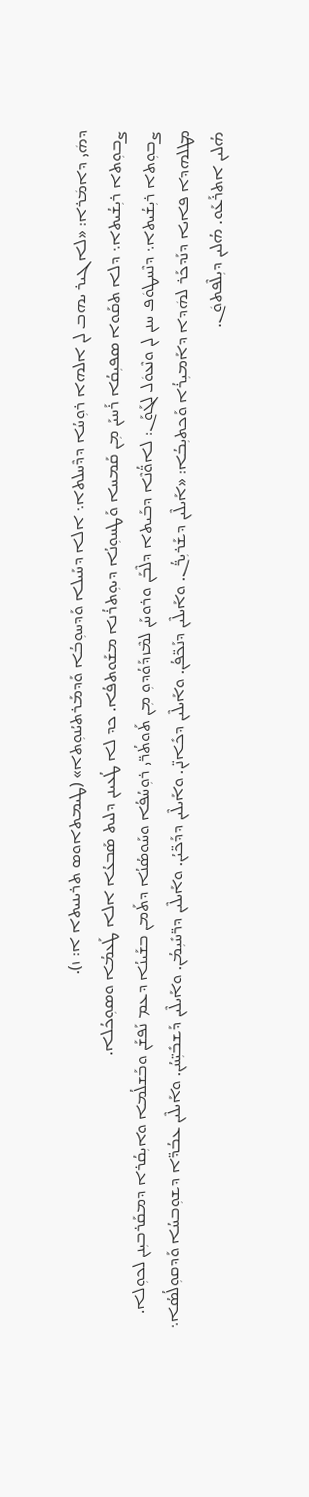ܕܗܿܝ ܕܐܡܿܪܐ: «ܠܐ ܓܝܪ ܝܗܒ ܠܢ ܐܠܗܐ ܪܘܼܚܳܐ ܕܕܶܚܠܬܐ܆ ܐܠܐ ܕܚܰܝܠܐ ܘܰܕܚܘܼܒܳܐ ܘܰܕܡܰܪܬܝܳܢܘܼܬܐ» (ܛܝܡܬܐܘܣ ܬܪܝܢܝܬܐ ܐ: ܙ).
ܨܒܘܼܬܐ ܪܝܼܫܳܝܬܐ܆ ܕܠܐ ܬܩܰܘܐ ܣܦܝܼܩܳܐ ܪܰܚܝܰܢ ܡܼܢ ܩܰܡܚܐ ܘܰܛܚܘܼܢܳܐ ܕܝܘܼܬܪܳܢܐ ܡܫܰܘܬܦܳܐ. ܟܕ ܠܐ ܛܳܥܝܢܢ ܕܠܝܬ ܣܰܒܥܳܐ ܐܠܐ ܛܰܥܡܳܐ ܘܣܘܼܟܳܠܐ.
ܨܒܘܼܬܐ ܪܝܼܫܳܝܬܐ܆ ܕܢܶܚܛܘܿܦ ܚܢܢ ܠܢ ܘܢܶܥܘܿܠ ܠܓܰܘܰܢ: ܠܐܘ̈ܳܢܶܐ ܕܒܰܝܬܐ ܕܠܶܒܰܢ ܘܪܘܚܰܢ ܠܡܶܙܕܰܘܳܕܘܼ ܡܼܢ ܬܰܘܬܳܪ̈ܝ ܪܘܼܚܳܦܳܐ ܘܚܰܘܣܳܢܳܐ ܕܬܰܡܢ ܒܫܰܝܢܳܐ ܕܥܡ ܢܰܦܫܰܢ ܘܒܰܫܠܳܡܐ ܘܐܝܼܩܳܪܐ ܕܡܩܰܪܒܝܼܢܢ ܠܟܘܼܠܐ.
ܡܛܠܗܕܐ ܦܐܝܐ ܕܢܰܕܟܰܪ ܠܗܿܕܐ ܕܐܰܡܝܼܪܳܐ ܘܰܟܬܝܼܒܳܐ: «ܐܰܝܠܶܝܢ ܕܫܰܪܝܼܪ̈ܳܢ. ܘܐܰܝܠܶܝܢ ܕܢܰܟ̈ܦܳܢ. ܘܐܰܝܠܶܝܢ ܕܟܺܐܢ̈ܢ. ܘܐܰܝܠܶܝܢ ܕܕܰܟ̈ܝܳܢ. ܘܐܰܝܠܶܝܢ ܕܪ̈ܚܺܝܼܡܳܢ. ܘܐܰܝܠܶܝܢ ܕܰܫܒܺܝܼ̈ܚܳܢ. ܘܐܰܝܠܶܝܢ ܥܒܳܕ̈ܐ ܕܫܘܼܒܚܳܐ ܘܰܕܩܘܼܠܳܣܳܐ܆ ܗܳܠܝܢ ܐܬܪܰܥܰܘ. ܗܳܠܝܢ ܕܝܼܠܶܦܬܘܿܢ.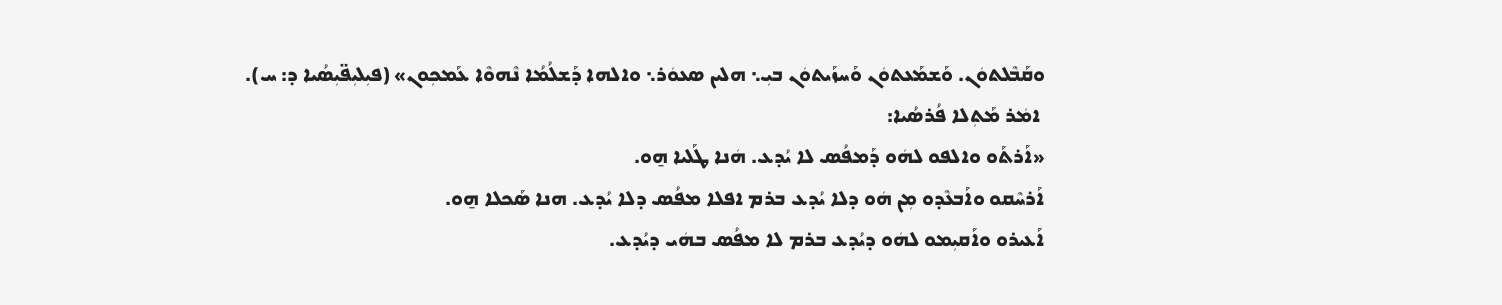ܘܩܰܒܶܠܬܘܿܢ. ܘܰܫܡܰܥܬܘܿܢ ܘܰܚܙܰܝܬܘܿܢ ܒܝܼ܆ ܗܠܝܢ ܣܥܘܿܪ܆ ܘܐܠܗܐ ܕܰܫܠܳܡܳܐ ܢܶܗܘܶܐ ܥܰܡܟܼܘܢ» (ܦܝܼܠܝܼܦ̈ܝܼܣܳܝܐ ܕ: ܚ).
 ܐܡܿܪ ܡܰܬܼܠܐ ܦܳܪܣܳܝܐ:
«ܐܰܪܬܰܘ ܘܐܠܦܘ ܠܗܿܘ ܕܰܡܦܳܣ ܠܐ ܝܳܕܥ. ܗܿܢܐ ܛܰܠܝܐ ܗ̱ܘ.
ܐܰܪܚܶܩܘ ܘܐܰܒܥܶܕܘ ܡܼܢ ܗܿܘ ܕܠܐ ܝܳܕܥ ܒܪܡ ܐܦܠܐ ܡܦܳܣ ܕܠܐ ܝܳܕܥ. ܗܢܐ ܣܰܟܠܐ ܗ̱ܘ.
ܐܰܥܝܪܘ ܘܐܰܩܝܼܡܘ ܠܗܿܘ ܕܝܳܕܥ ܒܪܡ ܠܐ ܡܦܳܣ ܒܗܿܝ ܕܝܳܕܥ.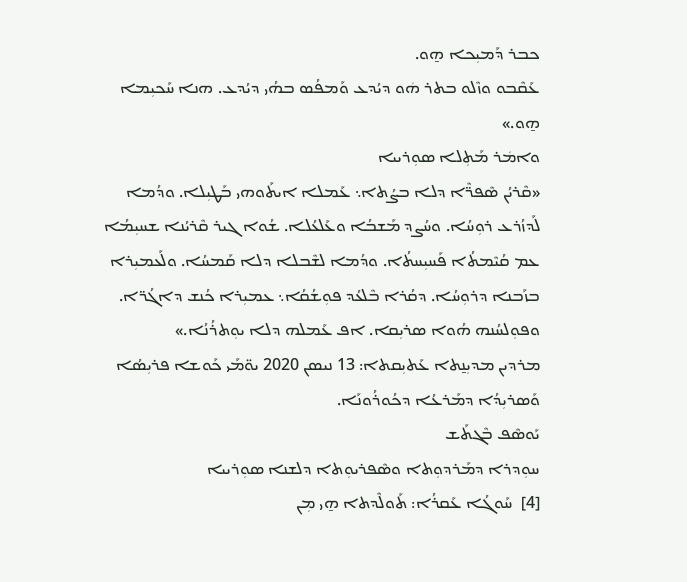ܟܒܪ ܕܰܡܝܼܟܐ ܗ̱ܘ.
ܥܰܩܶܒܘ ܘܙܶܠܘ ܒܬܪ ܗܿܘ ܕܝܳܕܥ ܘܰܡܦܳܣ ܒܗܳܝ ܕܝܳܕܥ. ܗܢܐ ܚܰܟܝܼܡܐ ܗ̱ܘ.»
ܘܐܡܿܪ ܡܰܬܼܠܐ ܣܘܼܪܝܝܐ
«ܩܶܪܝܳܢ ܣܶܦܪ̈ܶܐ ܕܠܐ ܒܨܳܬܐ܆ ܥܰܡܠܐ ܐܝܬܰܘܗܝ ܒܰܛܝܼܠܐ. ܘܕܳܡܐ ܠܰܕܙܳܪܥ ܪܘܼܚܳܐ. ܘܚܳܨܕ ܡܰܫܒܳܐ ܘܥܰܠܥܳܠܐ. ܫܳܘܐ ܓܝܪ ܩܶܪܝܳܢܐ ܫܚܝܼܡܳܐ ܥܡ ܩܳܝܶܡܬܳܐ ܦܰܚܝܼܚܬܳܐ. ܘܕܳܡܐ ܠܫܶܒܠܐ ܕܠܐ ܩܰܡܚܳܐ. ܘܠܰܥܡܝܼܪܐ ܒܙܰܒܢܐ ܕܪܘܼܚܳܐ. ܕܩܳܪܐ ܒܶܠܥܳܕ ܦܘܼܫܳܩܳܐ܆ ܥܡܝܼܪܐ ܟܳܢܫ ܕܐܓܳܪ̈ܐ. ܘܦܘܼܠܚܳܢܗ ܗܳܘܐ ܣܪܝܼܩܐ. ܐܦ ܥܰܡܠܗ ܕܠܐ ܝܘܼܬܪܳܢܳܐ.»
ܡܪܕܝܢ ܡܕܝܼܢ̱ܬܐ ܥܰܬܝܼܩܬܐ: 13 ܢܝܣܢ 2020 ܝܘ̈ܡܰܝ ܟܰܘܫܐ ܦܪܝܼܣܳܐ ܘܰܣܪܝܼܕܳܐ ܕܡܰܪܥܳܐ ܕܟܳܘܪܳܘܢܰܐ.
ܝܰܘܣܶܦ ܒܶܓܬܰܫ
ܚܘܼܕܪܐ ܕܡܰܪܕܘܼܬܐ ܘܣܶܦܪܝܘܼܬܐ ܕܠܫܢܐ ܣܘܼܪܝܝܐ
[4]  ܚܰܘܓܳܐ ܥܰܩܪܳܐ: ܬܰܘܠܶܕܬܐ ܗ̱ܝ ܡܼܢ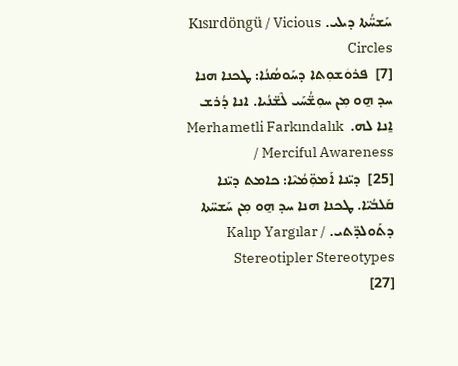ܚܰܫܚ̈ܳܬܐ ܕܝܠܝ. Kısırdöngü / Vicious Circles
[7]  ܦܪܘܿܫܘܼܬܐ ܕܚܰܘܣܳܢܳܐ: ܛܟܢܐ ܗܢܐ ܚܕ ܗ̱ܘ ܡܼܢ ܚܘܼܫ̈ܳܚܰܝ ܠܶܫ̈ܢܳܝܐ. ܐܢܐ ܕܳܪܫ ܐ̱ܢܐ ܠܗ.  Merhametli Farkındalık / Merciful Awareness
[25]  ܕܝ̈ܢܐ ܐܰܡܘܼ̈ܡܳܝܶܐ: ܟܐܡܬ ܕܝ̈ܢܐ ܩܰܠܒܳܝ̈ܐ. ܛܟܢܐ ܗܢܐ ܚܕ ܗ̱ܘ ܡܼܢ ܚܰܫܚ̈ܬܐ ܕܬܰܘܠܕ̈ܬܝ. Kalıp Yargılar / Stereotipler Stereotypes
[27]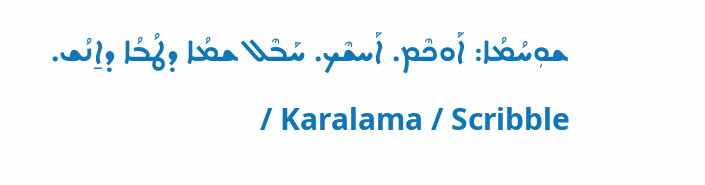ܫܘܼܚܳܡܳܐ: ܐܰܘܟܶܡ. ܐܰܚܫܶܟ. ܚܰܒܶܠ ܫܡܳܐ ܕܛܳܒܳܐ ܕܐ̱ܢܳܫ. Karalama / Scribble /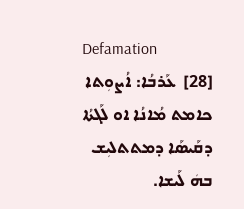Defamation
[28]  ܥܰܪܒܳܐ: ܐܳܨܘܼܬܐ ܟܐܡܬ ܡܳܐܢܳܐ ܐܘ ܠܰܓܬܳܐ ܕܩܰܝܣܰܐ ܕܡܬܬܠܝܼܫ ܒܗܿ ܠܰܝܫܐ.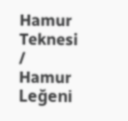Hamur Teknesi / Hamur Leğeni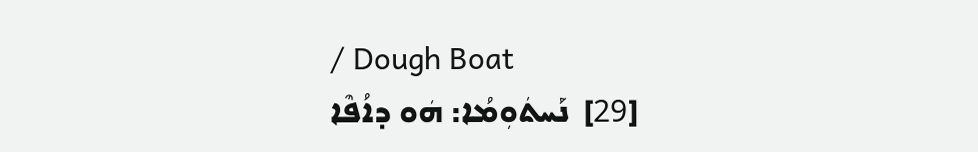/ Dough Boat
[29]  ܢܰܚܬܿܘܼܡܳܐ: ܗܿܘ ܕܐܳܦܶܐ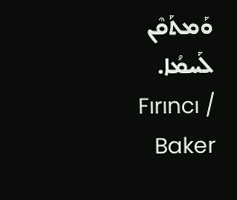ܘܰܡܬܰܩܶܢ ܠܰܚܡܳܐ. Fırıncı / Baker